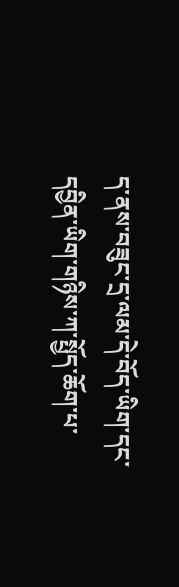ད་ནས་བཟུང་དྲ་ལམ་དེ་བོད་ཡིག་དང་དབྱིན་ཡིག་གཉིས་ཀ་སྤྱོད་ཆོག་པ་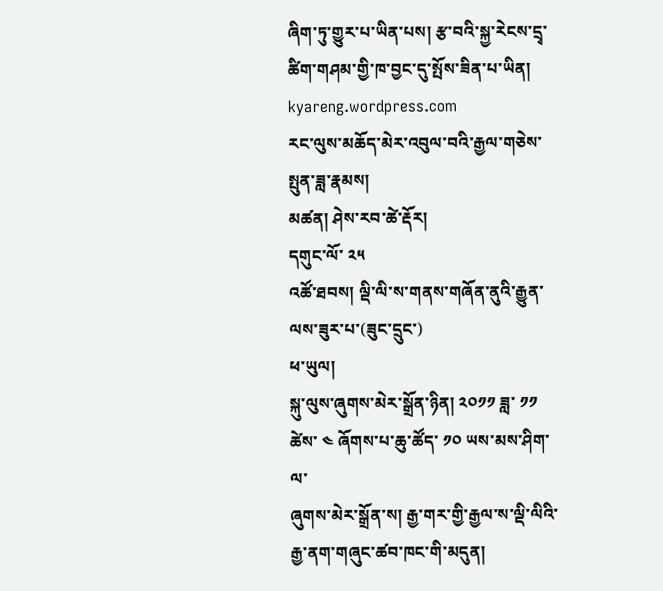ཞིག་ཏུ་གྱུར་པ་ཡིན་པས། རྩ་བའི་སྐྱ་རེངས་དྲྭ་ཚིག་གཤམ་གྱི་ཁ་བྱང་དུ་སྤོས་ཟིན་པ་ཡིན། kyareng.wordpress.com
རང་ལུས་མཆོད་མེར་འབུལ་བའི་རྒྱལ་གཅེས་སྤུན་ཟླ་རྣམས།
མཚན། ཤེས་རབ་ཚེ་རྡོར།
དགུང་ལོ་ ༢༥
འཚོ་ཐབས། ལྡི་ལི་ས་གནས་གཞོན་ནུའི་རྒྱུན་ལས་ཟུར་པ་(ཟུང་དྲུང་)
ཕ་ཡུལ།
སྐུ་ལུས་ཞུགས་མེར་སྒྲོན་ཉིན། ༢༠༡༡ ཟླ་ ༡༡ ཚེས་ ༤ ཞོགས་པ་ཆུ་ཚོད་ ༡༠ ཡས་མས་ཤིག་ལ་
ཞུགས་མེར་སྒྲོན་ས། རྒྱ་གར་གྱི་རྒྱལ་ས་ལྡི་ལིའི་རྒྱ་ནག་གཞུང་ཚབ་ཁང་གི་མདུན།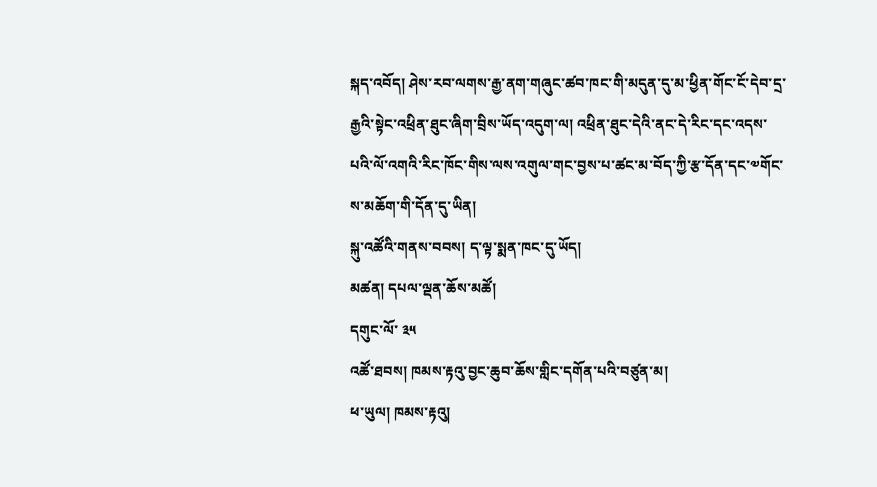སྐད་འབོད། ཤེས་རབ་ལགས་རྒྱ་ནག་གཞུང་ཚབ་ཁང་གི་མདུན་དུ་མ་ཕྱིན་གོང་ངོ་དེབ་དྲ་རྒྱའི་སྟེང་འཕྲིན་ཐུང་ཞིག་བྲིས་ཡོད་འདུག་ལ། འཕྲིན་ཐུང་དེའི་ནང་དེ་རིང་དང་འདས་པའི་ལོ་འགའི་རིང་ཁོང་གིས་ལས་འགུལ་གང་བྱས་པ་ཚང་མ་བོད་ཀྱི་རྩ་དོན་དང་༧གོང་ས་མཆོག་གི་དོན་དུ་ཡིན།
སྐུ་འཚོའི་གནས་བབས། ད་ལྟ་སྨན་ཁང་དུ་ཡོད།
མཚན། དཔལ་ལྡན་ཆོས་མཚོ།
དགུང་ལོ་ ༣༥
འཚོ་ཐབས། ཁམས་རྟའུ་བྱང་ཆུབ་ཆོས་གླིང་དགོན་པའི་བཙུན་མ།
ཕ་ཡུལ། ཁམས་རྟའུ།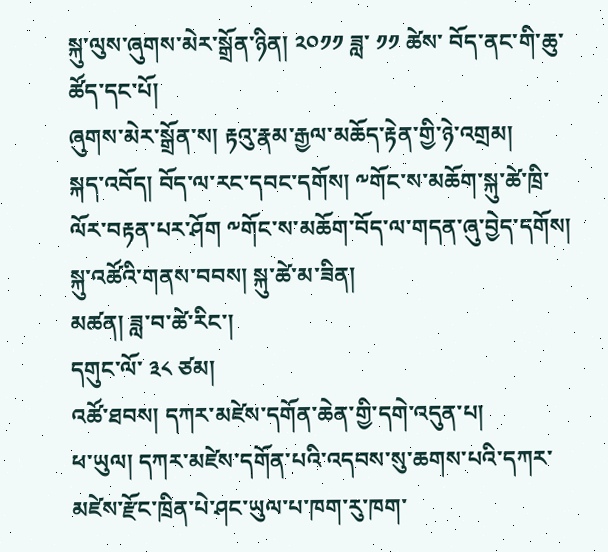སྐུ་ལུས་ཞུགས་མེར་སྒྲོན་ཉིན། ༢༠༡༡ ཟླ་ ༡༡ ཚེས་ བོད་ནང་གི་ཆུ་ཚོད་དང་པོ།
ཞུགས་མེར་སྒྲོན་ས། རྟའུ་རྣམ་རྒྱལ་མཆོད་རྟེན་གྱི་ཉེ་འགྲམ།
སྐད་འབོད། བོད་ལ་རང་དབང་དགོས། ༸གོང་ས་མཆོག་སྐུ་ཚེ་ཁྲི་ལོར་བརྟན་པར་ཤོག ༸གོང་ས་མཆོག་བོད་ལ་གདན་ཞུ་བྱེད་དགོས།
སྐུ་འཚོའི་གནས་བབས། སྐུ་ཚེ་མ་ཟིན།
མཚན། ཟླ་བ་ཚེ་རིང་།
དགུང་ལོ་ ༣༨ ཙམ།
འཚོ་ཐབས། དཀར་མཛེས་དགོན་ཆེན་གྱི་དགེ་འདུན་པ།
ཕ་ཡུལ། དཀར་མཛེས་དགོན་པའི་འདབས་སུ་ཆགས་པའི་དཀར་མཛེས་རྫོང་ཁྲིན་པེ་ཤང་ཡུལ་པ་ཁག་རུ་ཁག་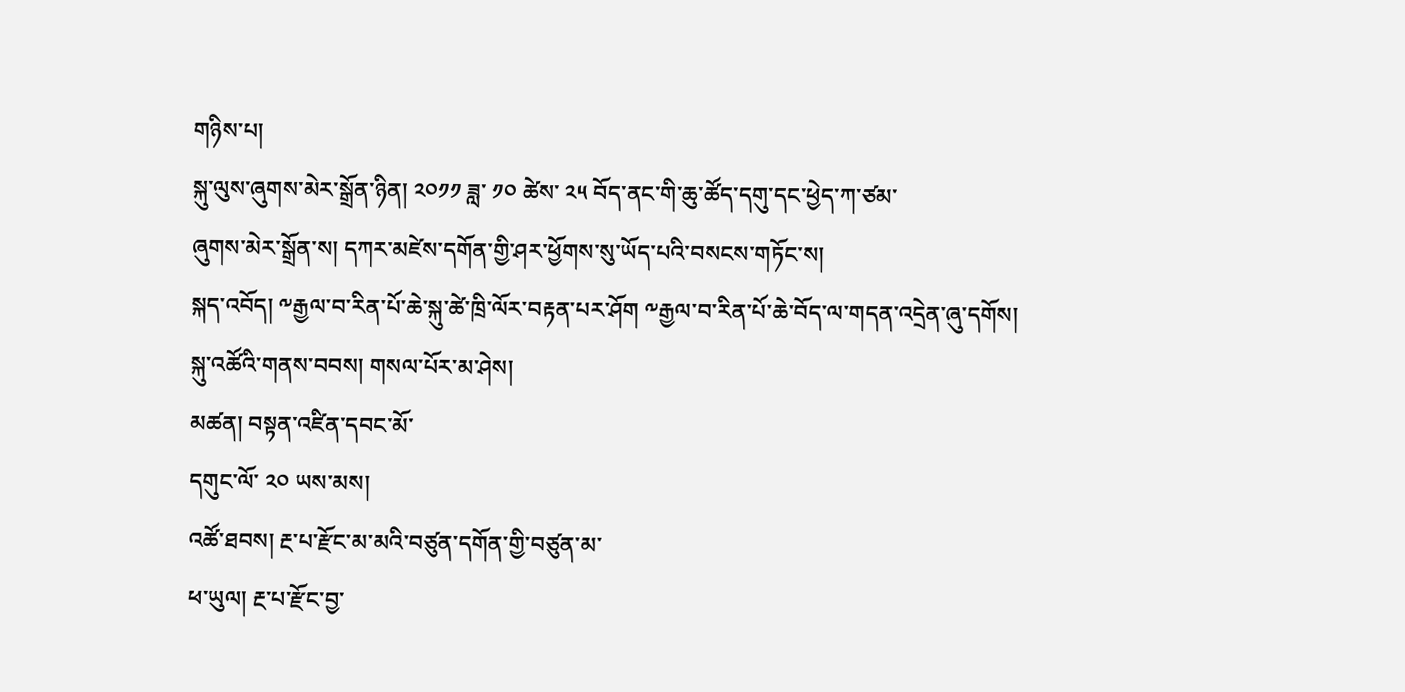གཉིས་པ།
སྐུ་ལུས་ཞུགས་མེར་སྒྲོན་ཉིན། ༢༠༡༡ ཟླ་ ༡༠ ཚེས་ ༢༥ བོད་ནང་གི་ཆུ་ཚོད་དགུ་དང་ཕྱེད་ཀ་ཙམ་
ཞུགས་མེར་སྒྲོན་ས། དཀར་མཛེས་དགོན་གྱི་ཤར་ཕྱོགས་སུ་ཡོད་པའི་བསངས་གཏོང་ས།
སྐད་འབོད། ༸རྒྱལ་བ་རིན་པོ་ཆེ་སྐུ་ཚེ་ཁྲི་ལོར་བརྟན་པར་ཤོག ༸རྒྱལ་བ་རིན་པོ་ཆེ་བོད་ལ་གདན་འདྲེན་ཞུ་དགོས།
སྐུ་འཚོའི་གནས་བབས། གསལ་པོར་མ་ཤེས།
མཚན། བསྟན་འཛིན་དབང་མོ་
དགུང་ལོ་ ༢༠ ཡས་མས།
འཚོ་ཐབས། རྔ་པ་རྫོང་མ་མའི་བཙུན་དགོན་གྱི་བཙུན་མ་
ཕ་ཡུལ། རྔ་པ་རྫོང་བྱ་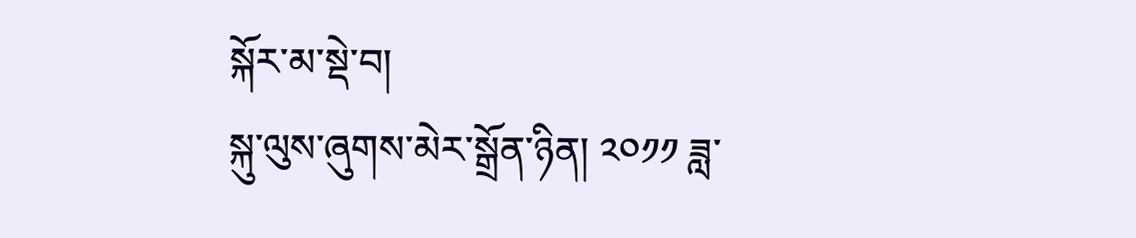སྐོར་མ་སྡེ་བ།
སྐུ་ལུས་ཞུགས་མེར་སྒྲོན་ཉིན། ༢༠༡༡ ཟླ་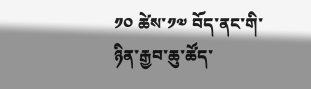༡༠ ཚེས་༡༧ བོད་ནང་གི་ཉིན་རྒྱབ་ཆུ་ཚོད་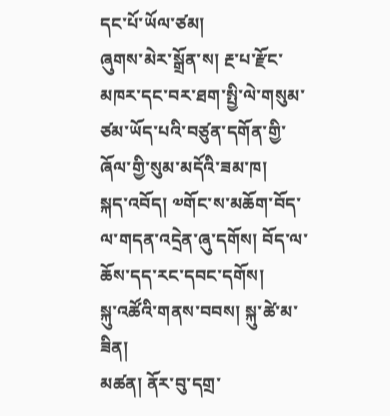དང་པོ་ཡོལ་ཙམ།
ཞུགས་མེར་སྒྲོན་ས། རྔ་པ་རྫོང་མཁར་དང་བར་ཐག་སྤྱི་ལེ་གསུམ་ཙམ་ཡོད་པའི་བཙུན་དགོན་གྱི་ཞོལ་གྱི་སུམ་མདོའི་ཟམ་ཁ།
སྐད་འབོད། ༧གོང་ས་མཆོག་བོད་ལ་གདན་འདྲེན་ཞུ་དགོས། བོད་ལ་ཆོས་དད་རང་དབང་དགོས།
སྐུ་འཚོའི་གནས་བབས། སྐུ་ཚེ་མ་ཟིན།
མཚན། ནོར་བུ་དགྲ་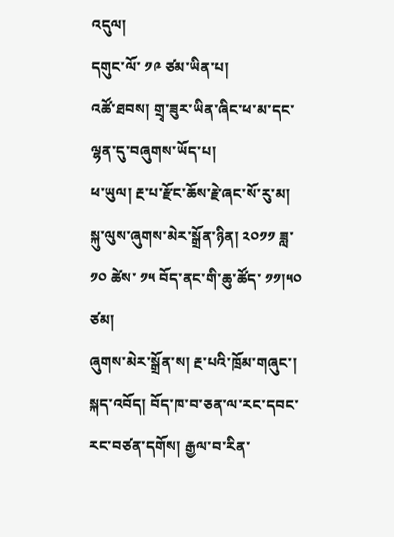འདུལ།
དགུང་ལོ་ ༡༩ ཙམ་ཡིན་པ།
འཚོ་ཐབས། གྲྭ་ཟུར་ཡིན་ཞིང་ཕ་མ་དང་ལྷན་དུ་བཞུགས་ཡོད་པ།
ཕ་ཡུལ། རྔ་པ་རྫོང་ཆོས་རྗེ་ཞང་སོ་རུ་མ།
སྐུ་ལུས་ཞུགས་མེར་སྒྲོན་ཉིན། ༢༠༡༡ ཟླ་ ༡༠ ཚེས་ ༡༥ བོད་ནང་གི་ཆུ་ཚོད་ ༡༡།༥༠ ཙམ།
ཞུགས་མེར་སྒྲོན་ས། རྔ་པའི་ཁྲོམ་གཞུང་།
སྐད་འབོད། བོད་ཁ་བ་ཅན་ལ་རང་དབང་རང་བཙན་དགོས། རྒྱལ་བ་རིན་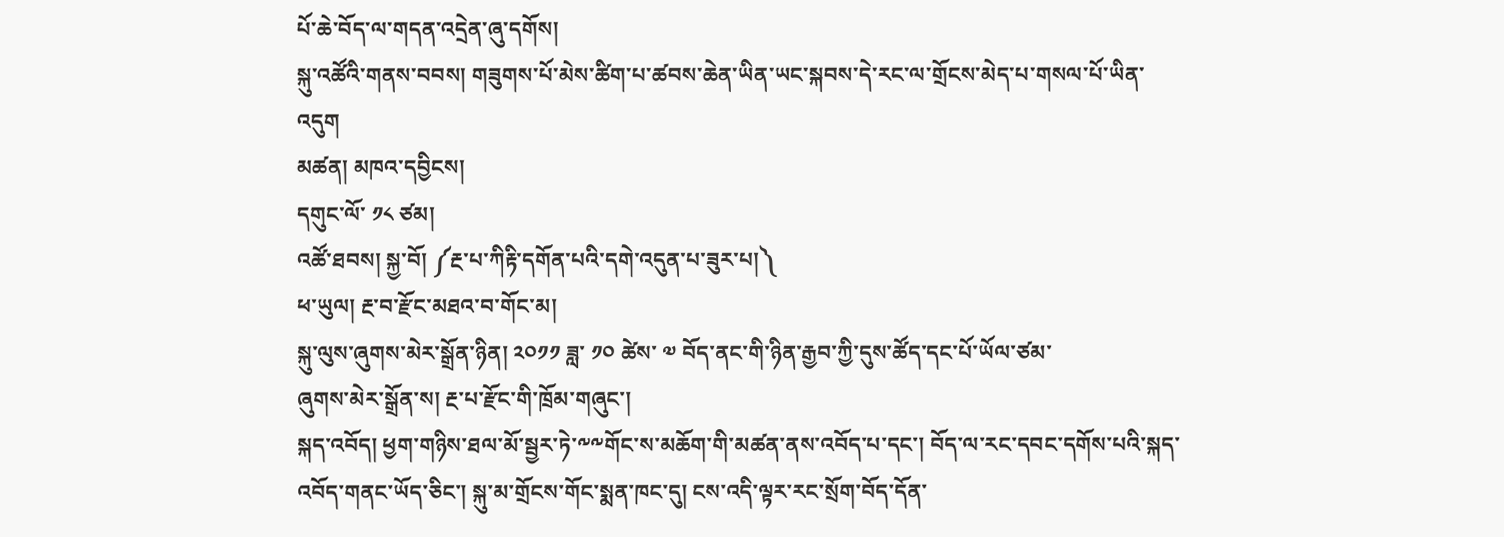པོ་ཆེ་བོད་ལ་གདན་འདྲེན་ཞུ་དགོས།
སྐུ་འཚོའི་གནས་བབས། གཟུགས་པོ་མེས་ཚིག་པ་ཚབས་ཆེན་ཡིན་ཡང་སྐབས་དེ་རང་ལ་གྲོངས་མེད་པ་གསལ་པོ་ཡིན་འདུག
མཚན། མཁའ་དབྱིངས།
དགུང་ལོ་ ༡༨ ཙམ།
འཚོ་ཐབས། སྐྱ་བོ། ༼རྔ་པ་ཀིརྟི་དགོན་པའི་དགེ་འདུན་པ་ཟུར་པ།༽
ཕ་ཡུལ། རྔ་བ་རྫོང་མཐའ་བ་གོང་མ།
སྐུ་ལུས་ཞུགས་མེར་སྒྲོན་ཉིན། ༢༠༡༡ ཟླ་ ༡༠ ཚེས་ ༧ བོད་ནང་གི་ཉིན་རྒྱབ་ཀྱི་དུས་ཚོད་དང་པོ་ཡོལ་ཙམ་
ཞུགས་མེར་སྒྲོན་ས། རྔ་པ་རྫོང་གི་ཁྲོམ་གཞུང་།
སྐད་འབོད། ཕྱག་གཉིས་ཐལ་མོ་སྦྱར་ཏེ་༸༸གོང་ས་མཆོག་གི་མཚན་ནས་འབོད་པ་དང་། བོད་ལ་རང་དབང་དགོས་པའི་སྐད་འབོད་གནང་ཡོད་ཅིང་། སྐུ་མ་གྲོངས་གོང་སྨན་ཁང་དུ། ངས་འདི་ལྟར་རང་སྲོག་བོད་དོན་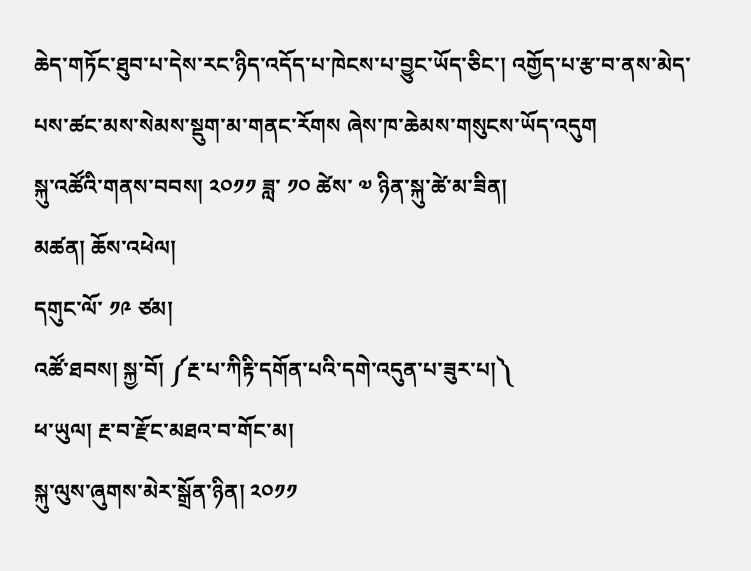ཆེད་གཏོང་ཐུབ་པ་དེས་རང་ཉིད་འདོད་པ་ཁེངས་པ་བྱུང་ཡོད་ཅིང་། འགྱོད་པ་རྩ་བ་ནས་མེད་པས་ཚང་མས་སེམས་སྡུག་མ་གནང་རོགས ཞེས་ཁ་ཆེམས་གསུངས་ཡོད་འདུག
སྐུ་འཚོའི་གནས་བབས། ༢༠༡༡ ཟླ་ ༡༠ ཚེས་ ༧ ཉིན་སྐུ་ཚེ་མ་ཟིན།
མཚན། ཆོས་འཕེལ།
དགུང་ལོ་ ༡༩ ཙམ།
འཚོ་ཐབས། སྐྱ་བོ། ༼རྔ་པ་ཀིརྟི་དགོན་པའི་དགེ་འདུན་པ་ཟུར་པ།༽
ཕ་ཡུལ། རྔ་བ་རྫོང་མཐའ་བ་གོང་མ།
སྐུ་ལུས་ཞུགས་མེར་སྒྲོན་ཉིན། ༢༠༡༡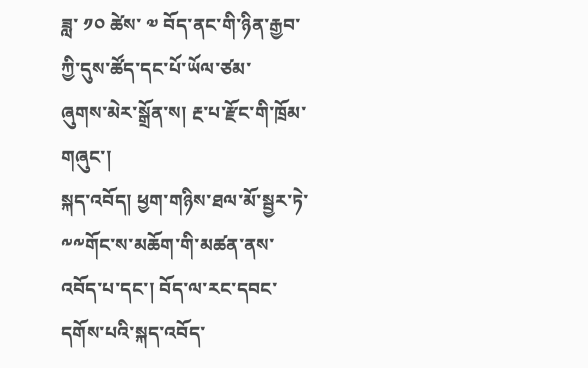ཟླ་ ༡༠ ཚེས་ ༧ བོད་ནང་གི་ཉིན་རྒྱབ་ཀྱི་དུས་ཚོད་དང་པོ་ཡོལ་ཙམ་
ཞུགས་མེར་སྒྲོན་ས། རྔ་པ་རྫོང་གི་ཁྲོམ་གཞུང་།
སྐད་འབོད། ཕྱག་གཉིས་ཐལ་མོ་སྦྱར་ཏེ་༸༸གོང་ས་མཆོག་གི་མཚན་ནས་འབོད་པ་དང་། བོད་ལ་རང་དབང་དགོས་པའི་སྐད་འབོད་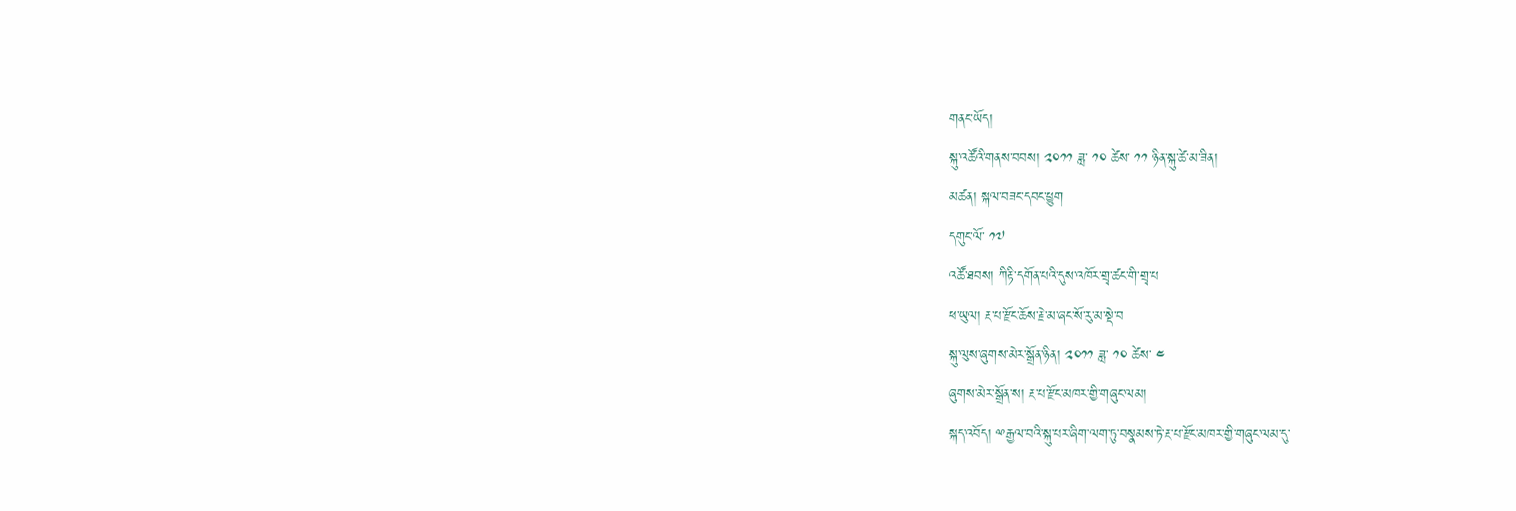གནང་ཡོད།
སྐུ་འཚོའི་གནས་བབས། ༢༠༡༡ ཟླ་ ༡༠ ཚེས་ ༡༡ ཉིན་སྐུ་ཚེ་མ་ཟིན།
མཚན། སྐལ་བཟང་དབང་ཕྱུག
དགུང་ལོ་ ༡༧
འཚོ་ཐབས། ཀིརྟི་དགོན་པའི་དུས་འཁོར་གྲྭ་ཚང་གི་གྲྭ་པ
ཕ་ཡུལ། རྔ་པ་རྫོང་ཆོས་རྗེ་མ་ཞང་སོ་རུ་མ་སྡེ་བ
སྐུ་ལུས་ཞུགས་མེར་སྒྲོན་ཉིན། ༢༠༡༡ ཟླ་ ༡༠ ཚེས་ ༤
ཞུགས་མེར་སྒྲོན་ས། རྔ་པ་རྫོང་མཁར་གྱི་གཞུང་ལམ།
སྐད་འབོད། ྋརྒྱལ་བའི་སྐུ་པར་ཞིག་ལག་ཏུ་བསྣམས་ཏེ་རྔ་པ་རྫོང་མཁར་གྱི་གཞུང་ལམ་དུ་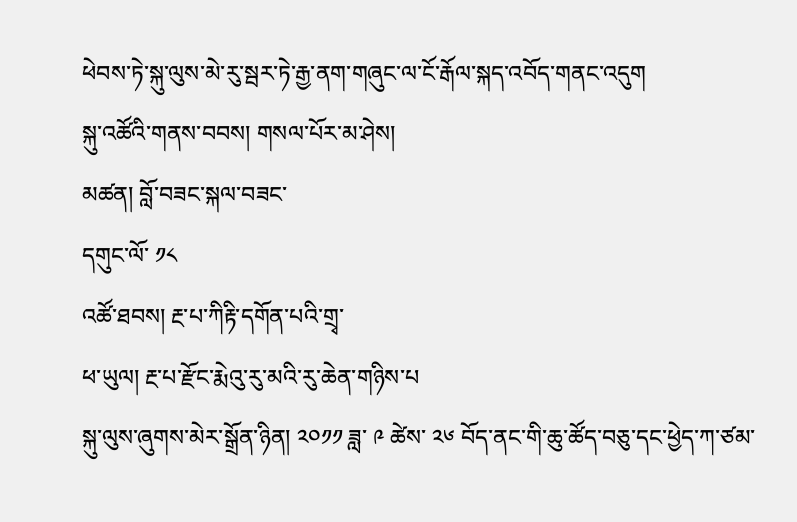ཕེབས་ཏེ་སྐུ་ལུས་མེ་རུ་སྦར་ཏེ་རྒྱ་ནག་གཞུང་ལ་ངོ་རྒོལ་སྐད་འབོད་གནང་འདུག
སྐུ་འཚོའི་གནས་བབས། གསལ་པོར་མ་ཤེས།
མཚན། བློ་བཟང་སྐལ་བཟང་
དགུང་ལོ་ ༡༨
འཚོ་ཐབས། རྔ་པ་ཀིརྟི་དགོན་པའི་གྲྭ་
ཕ་ཡུལ། རྔ་པ་རྫོང་རྨེའུ་རུ་མའི་རུ་ཆེན་གཉིས་པ
སྐུ་ལུས་ཞུགས་མེར་སྒྲོན་ཉིན། ༢༠༡༡ ཟླ་ ༩ ཚེས་ ༢༦ བོད་ནང་གི་ཆུ་ཚོད་བཅུ་དང་ཕྱེད་ཀ་ཙམ་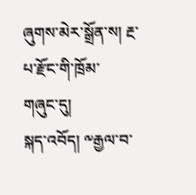ཞུགས་མེར་སྒྲོན་ས། རྔ་པ་རྫོང་གི་ཁྲོམ་
གཞུང་དུ།
སྐད་འབོད། ༸རྒྱལ་བ་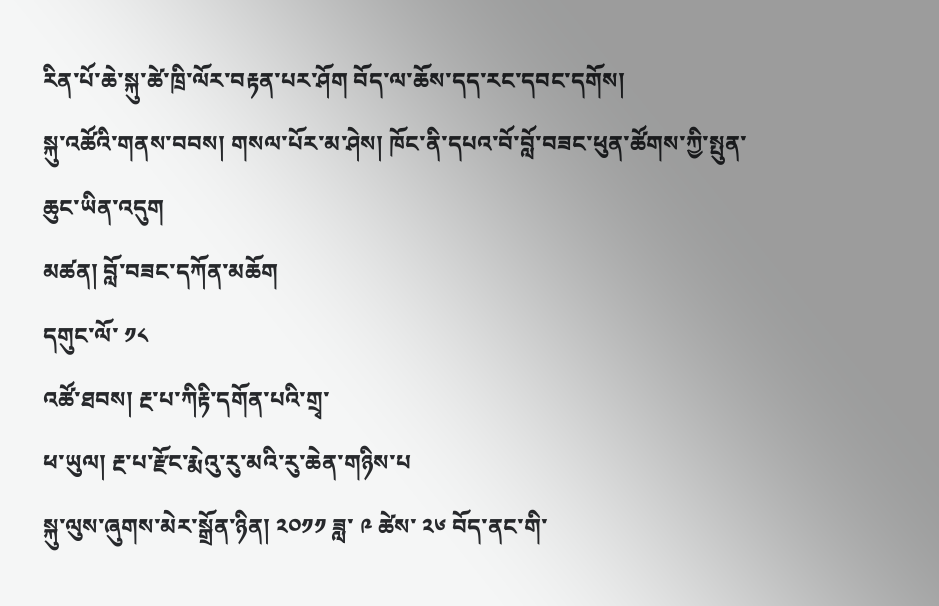རིན་པོ་ཆེ་སྐུ་ཚེ་ཁྲི་ལོར་བརྟན་པར་ཤོག བོད་ལ་ཆོས་དད་རང་དབང་དགོས།
སྐུ་འཚོའི་གནས་བབས། གསལ་པོར་མ་ཤེས། ཁོང་ནི་དཔའ་བོ་བློ་བཟང་ཕུན་ཚོགས་ཀྱི་སྤུན་ཆུང་ཡིན་འདུག
མཚན། བློ་བཟང་དཀོན་མཆོག
དགུང་ལོ་ ༡༨
འཚོ་ཐབས། རྔ་པ་ཀིརྟི་དགོན་པའི་གྲྭ་
ཕ་ཡུལ། རྔ་པ་རྫོང་རྨེའུ་རུ་མའི་རུ་ཆེན་གཉིས་པ
སྐུ་ལུས་ཞུགས་མེར་སྒྲོན་ཉིན། ༢༠༡༡ ཟླ་ ༩ ཚེས་ ༢༦ བོད་ནང་གི་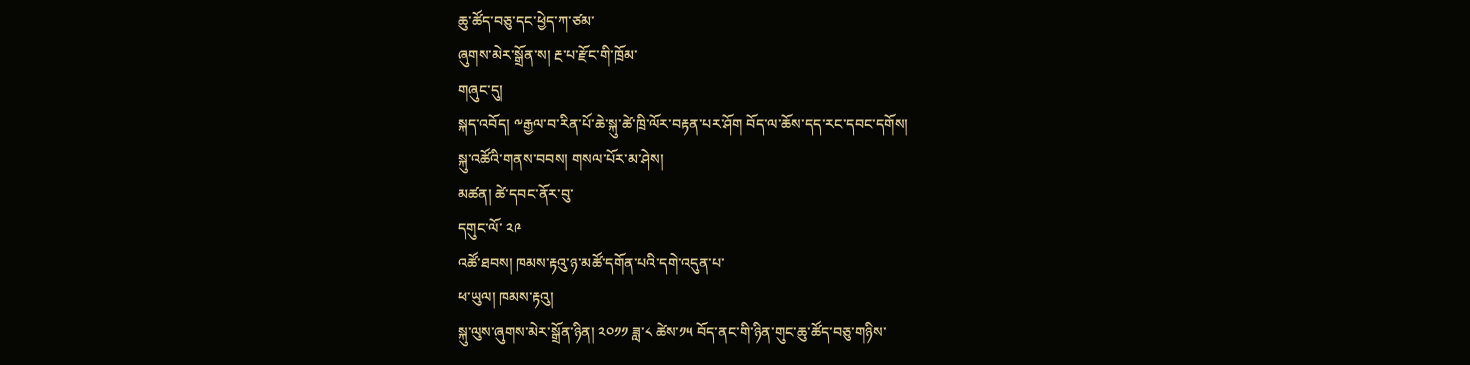ཆུ་ཚོད་བཅུ་དང་ཕྱེད་ཀ་ཙམ་
ཞུགས་མེར་སྒྲོན་ས། རྔ་པ་རྫོང་གི་ཁྲོམ་
གཞུང་དུ།
སྐད་འབོད། ༸རྒྱལ་བ་རིན་པོ་ཆེ་སྐུ་ཚེ་ཁྲི་ལོར་བརྟན་པར་ཤོག བོད་ལ་ཆོས་དད་རང་དབང་དགོས།
སྐུ་འཚོའི་གནས་བབས། གསལ་པོར་མ་ཤེས།
མཚན། ཚེ་དབང་ནོར་བུ་
དགུང་ལོ་ ༢༩
འཚོ་ཐབས། ཁམས་རྟའུ་ཉ་མཚོ་དགོན་པའི་དགེ་འདུན་པ་
ཕ་ཡུལ། ཁམས་རྟའུ།
སྐུ་ལུས་ཞུགས་མེར་སྒྲོན་ཉིན། ༢༠༡༡ ཟླ་༨ ཚེས་༡༥ བོད་ནང་གི་ཉིན་གུང་ཆུ་ཚོད་བཅུ་གཉིས་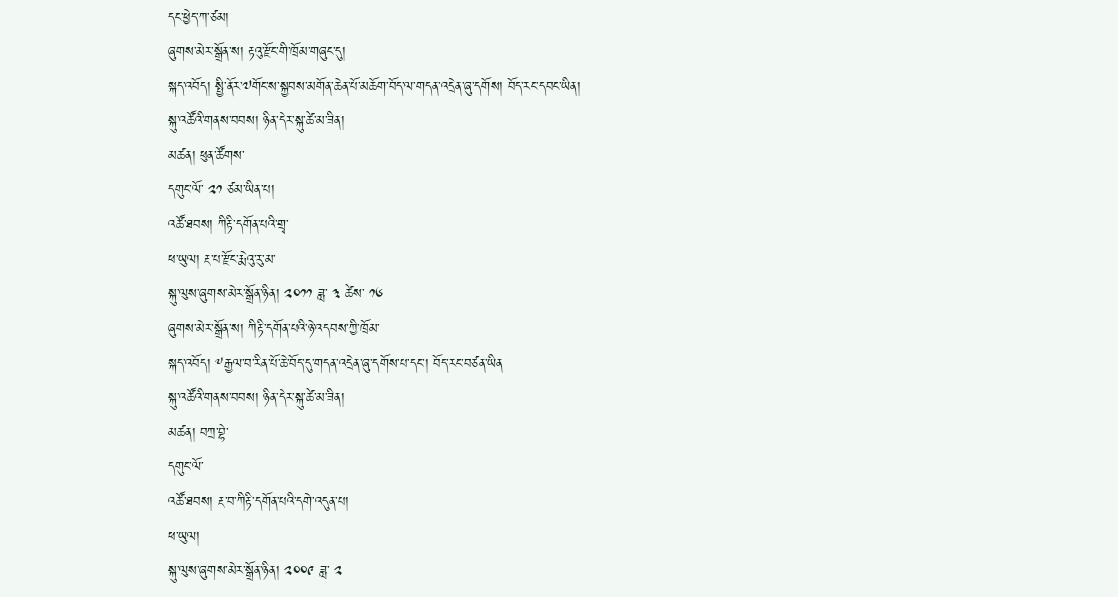དང་ཕྱེད་ཀ་ཙམ།
ཞུགས་མེར་སྒྲོན་ས། རྟའུ་རྫོང་གི་ཁྲོམ་གཞུང་དུ།
སྐད་འབོད། སྤྱི་ནོར་༧གོང་ས་སྐྱབས་མགོན་ཆེན་པོ་མཆོག་བོད་ལ་གདན་འདྲེན་ཞུ་དགོས། བོད་རང་དབང་ཡིན།
སྐུ་འཚོའི་གནས་བབས། ཉིན་དེར་སྐུ་ཚེ་མ་ཟིན།
མཚན། ཕུན་ཚོགས་
དགུང་ལོ་ ༢༡ ཙམ་ཡིན་པ།
འཚོ་ཐབས། ཀིརྟི་དགོན་པའི་གྲྭ་
ཕ་ཡུལ། རྔ་པ་རྫོང་རྨེའུ་རུ་མ་
སྐུ་ལུས་ཞུགས་མེར་སྒྲོན་ཉིན། ༢༠༡༡ ཟླ་ ༣ ཚེས་ ༡༦
ཞུགས་མེར་སྒྲོན་ས། ཀིརྟི་དགོན་པའི་ཉེ་འདབས་ཀྱི་ཁྲོམ་
སྐད་འབོད། ༸རྒྱལ་བ་རིན་པོ་ཆེ་བོད་དུ་གདན་འདྲེན་ཞུ་དགོས་པ་དང་། བོད་རང་བཙན་ཡིན
སྐུ་འཚོའི་གནས་བབས། ཉིན་དེར་སྐུ་ཚེ་མ་ཟིན།
མཚན། བཀྲ་བྷེ་
དགུང་ལོ་
འཚོ་ཐབས། རྔ་བ་ཀིརྟི་དགོན་པའི་དགེ་འདུན་པ།
ཕ་ཡུལ།
སྐུ་ལུས་ཞུགས་མེར་སྒྲོན་ཉིན། ༢༠༠༩ ཟླ་ ༢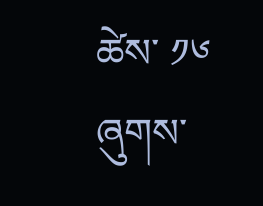ཚེས་ ༡༦
ཞུགས་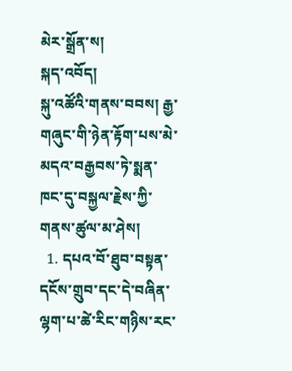མེར་སྒྲོན་ས།
སྐད་འབོད།
སྐུ་འཚོའི་གནས་བབས། རྒྱ་གཞུང་གི་ཉེན་རྟོག་པས་མེ་མདའ་བརྒྱབས་ཏེ་སྨན་ཁང་དུ་བསྐྱལ་རྗེས་ཀྱི་གནས་ཚུལ་མ་ཤེས།
  1. དཔའ་བོ་ཐུབ་བསྟན་དངོས་གྲུབ་དང་དེ་བཞིན་ལྷག་པ་ཚེ་རིང་གཉིས་རང་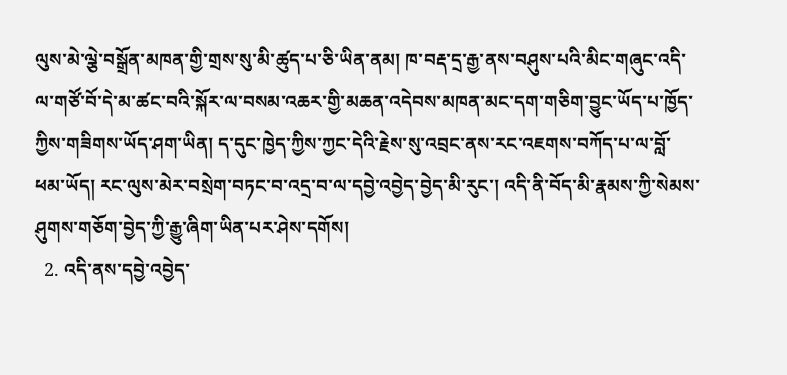ལུས་མེ་ལྕེ་བསྒྲོན་མཁན་གྱི་གྲས་སུ་མི་ཚུད་པ་ཅི་ཡིན་ནམ། ཁ་བརྡ་དྲ་རྒྱ་ནས་བཤུས་པའི་མིང་གཞུང་འདི་ལ་གཙོ་བོ་དེ་མ་ཚང་བའི་སྐོར་ལ་བསམ་འཆར་གྱི་མཆན་འདེབས་མཁན་མང་དག་གཅིག་བྱུང་ཡོད་པ་ཁྱོད་ཀྱིས་གཟིགས་ཡོད་ཤག་ཡིན། ད་དུང་ཁྱེད་ཀྱིས་ཀྱང་དེའི་རྗེས་སུ་འབྲང་ནས་རང་འཇགས་བཀོད་པ་ལ་བློ་ཕམ་ཡོད། རང་ལུས་མེར་བསྲེག་བཏང་བ་འདྲ་བ་ལ་དབྱེ་འབྱེད་བྱེད་མི་རུང་། འདི་ནི་བོད་མི་རྣམས་ཀྱི་སེམས་ཤུགས་གཅོག་བྱེད་ཀྱི་རྒྱུ་ཞིག་ཡིན་པར་ཤེས་དགོས།
  2. འདི་ནས་དབྱེ་འབྱེད་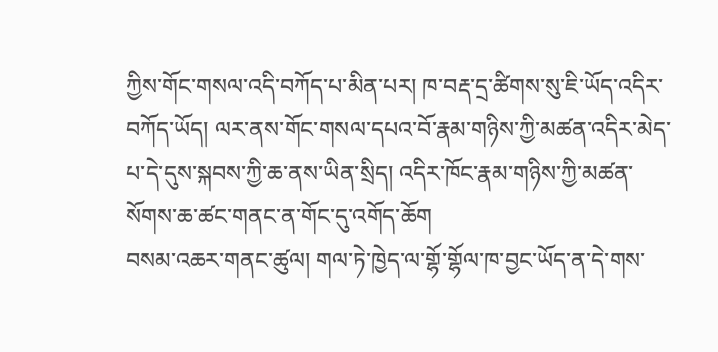ཀྱིས་གོང་གསལ་འདི་བཀོད་པ་མིན་པར། ཁ་བརྡ་དྲ་ཚིགས་སུ་ཇི་ཡོད་འདིར་བཀོད་ཡོད། ལར་ནས་གོང་གསལ་དཔའ་བོ་རྣམ་གཉིས་ཀྱི་མཚན་འདིར་མེད་པ་དེ་དུས་སྐབས་ཀྱི་ཆ་ནས་ཡིན་སྲིད། འདིར་ཁོང་རྣམ་གཉིས་ཀྱི་མཚན་སོགས་ཆ་ཚང་གནང་ན་གོང་དུ་འགོད་ཆོག
བསམ་འཆར་གནང་ཚུལ། གལ་ཏེ་ཁྱེད་ལ་གྷོ་གྷོལ་ཁ་བྱང་ཡོད་ན་དེ་གས་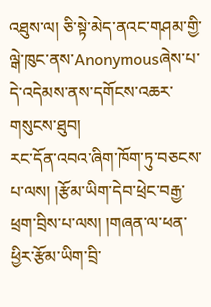འཐུས་ལ། ཅི་སྟེ་མེད་ནའང་གཤམ་གྱི་ལྒེ་ཁུང་ནས་Anonymousཞེས་པ་དེ་འདེམས་ནས་དགོངས་འཆར་གསུངས་ཐུབ།
རང་དོན་འབའ་ཞིག་ཁོག་ཏུ་བཅངས་པ་ལས། །རྩོམ་ཡིག་དེབ་ཕྲེང་བརྒྱ་ཕྲག་བྲིས་པ་ལས། །གཞན་ལ་ཕན་ཕྱིར་རྩོམ་ཡིག་བྲི་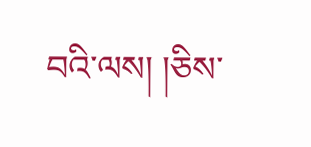བའི་ལས། །ཅིས་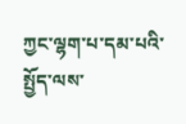ཀྱང་ལྷག་པ་དམ་པའི་སྤྱོད་ལས་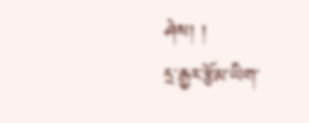ཤེས། །
དྲ་རྒྱར་རྩོམ་ཡིག་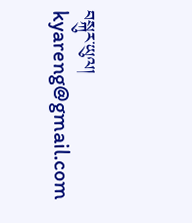བསྐུར་ཡུལ། kyareng@gmail.com